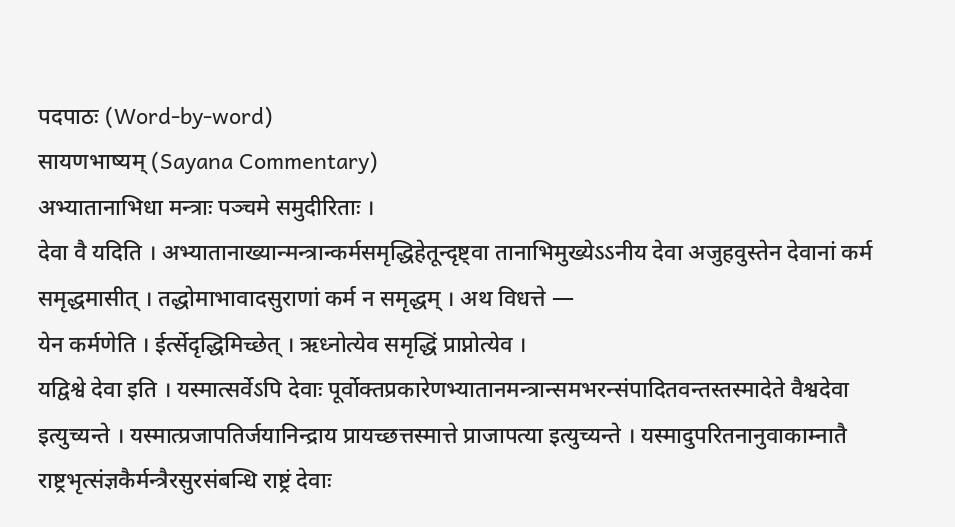पदपाठः (Word-by-word)
सायणभाष्यम् (Sayana Commentary)
अभ्यातानाभिधा मन्त्राः पञ्चमे समुदीरिताः ।
देवा वै यदिति । अभ्यातानाख्यान्मन्त्रान्कर्मसमृद्धिहेतून्दृष्ट्वा तानाभिमुख्येऽऽनीय देवा अजुहवुस्तेन देवानां कर्म समृद्धमासीत् । तद्धोमाभावादसुराणां कर्म न समृद्धम् । अथ विधत्ते —
येन कर्मणेति । ईर्त्सेदृद्धिमिच्छेत् । ऋध्नोत्येव समृद्धिं प्राप्नोत्येव ।
यद्विश्वे देवा इति । यस्मात्सर्वेऽपि देवाः पूर्वोक्तप्रकारेणभ्यातानमन्त्रान्समभरन्संपादितवन्तस्तस्मादेते वैश्वदेवा इत्युच्यन्ते । यस्मात्प्रजापतिर्जयानिन्द्राय प्रायच्छत्तस्मात्ते प्राजापत्या इत्युच्यन्ते । यस्मादुपरितनानुवाकाम्नातै राष्ट्रभृत्संज्ञकैर्मन्त्रैरसुरसंबन्धि राष्ट्रं देवाः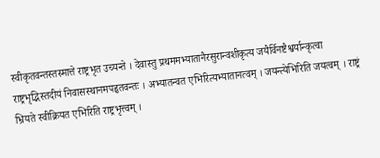स्वीकृतवन्तस्तस्मात्ते राष्ट्रभृत उच्यन्ते । देवास्तु प्रथममभ्यातानैरसुरान्वशीकृत्य जयैर्विनष्टैश्वर्यान्कृत्वा राष्ट्रभृद्भिस्तदीयं निवासस्थानमपहृतवन्तः । अभ्यातन्वत एभिरित्यभ्यातानत्वम् । जयन्त्येभिरिति जयत्वम् । राष्ट्रं भ्रियते स्वीक्रियत एभिरिति राष्ट्रभृत्त्वम् ।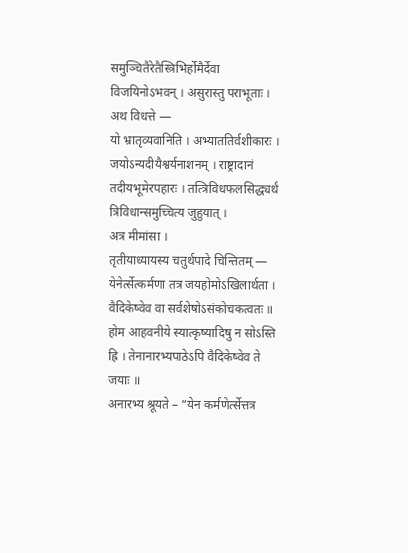समुञ्चितैरेतैस्त्रिभिर्होमैर्देवा विजयिनोऽभवन् । असुरास्तु पराभूताः । अथ विधत्ते —
यो भ्रातृव्यवानिति । अभ्याततिर्वशीकारः । जयोऽन्यदीयैश्वर्यनाशनम् । राष्ट्रादानं तदीयभूमेरपहारः । तत्त्रिविधफलसिद्ध्यर्थं त्रिविधान्समुच्चित्य जुहुयात् ।
अत्र मीमांसा ।
तृतीयाध्यायस्य चतुर्थपादे चिन्तितम् —
येनेर्त्सेत्कर्मणा तत्र जयहोमोऽखिलार्थता । वैदिकेष्वेव वा सर्वशेषोऽसंकोचकत्वतः ॥
होम आहवनीये स्यात्कृष्यादिषु न सोऽस्ति ह्रि । तेनानारभ्यपाठेऽपि वैदिकेष्वेव ते जयाः ॥
अनारभ्य श्रूयते – “येन कर्मणेर्त्सेत्तत्र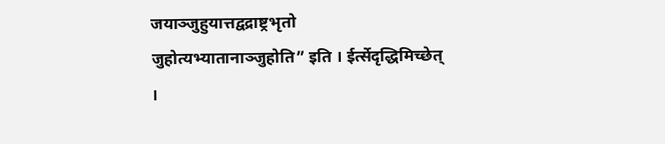जयाञ्जुहुयात्तद्वद्राष्ट्रभृतो जुहोत्यभ्यातानाञ्जुहोति” इति । ईर्त्सेदृद्धिमिच्छेत् ।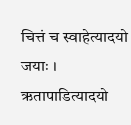चित्तं च स्वाहेत्यादयो जयाः । ऋतापाडित्यादयो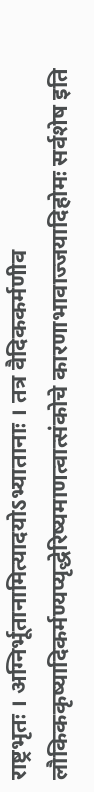राष्ट्रभृतः । अग्निर्भूतानामित्यादयोऽभ्यातानाः । तत्र वैदिककर्मणीव लौकिककृष्यादिकर्मण्यप्यृद्धेरिष्यमाणत्वात्संकोचे कारणाभावाज्जयादिहोमः सर्वशेष इति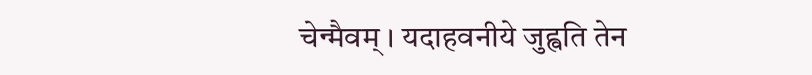चेन्मैवम् । यदाहवनीये जुह्वति तेन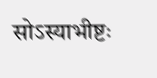सोऽस्याभीष्टः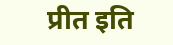प्रीत इति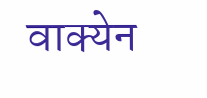वाक्येन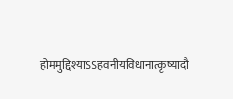होममुद्दिश्याऽऽहवनीयविधानात्कृष्यादौ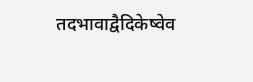तदभावाद्वैदिकेष्वेव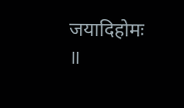जयादिहोमः ॥